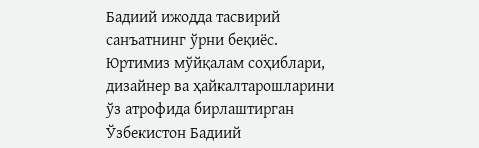Бадиий ижодда тасвирий санъатнинг ўрни беқиёс. Юртимиз мўйқалам соҳиблари, дизайнер ва ҳайкалтарошларини ўз атрофида бирлаштирган Ўзбекистон Бадиий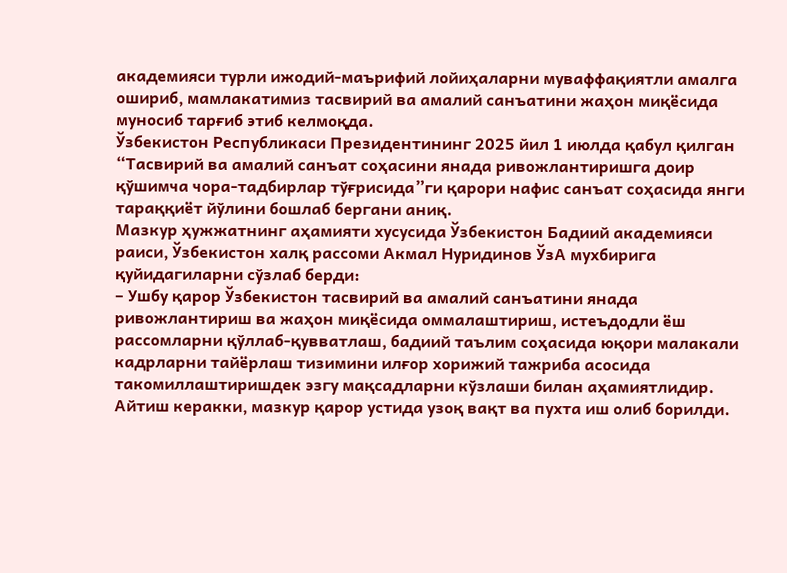академияси турли ижодий-маърифий лойиҳаларни муваффақиятли амалга ошириб, мамлакатимиз тасвирий ва амалий санъатини жаҳон миқёсида муносиб тарғиб этиб келмоқда.
Ўзбекистон Республикаси Президентининг 2025 йил 1 июлда қабул қилган “Тасвирий ва амалий санъат соҳасини янада ривожлантиришга доир қўшимча чора-тадбирлар тўғрисида”ги қарори нафис санъат соҳасида янги тараққиёт йўлини бошлаб бергани аниқ.
Мазкур ҳужжатнинг аҳамияти хусусида Ўзбекистон Бадиий академияси раиси, Ўзбекистон халқ рассоми Акмал Нуридинов ЎзА мухбирига қуйидагиларни сўзлаб берди:
– Ушбу қарор Ўзбекистон тасвирий ва амалий санъатини янада ривожлантириш ва жаҳон миқёсида оммалаштириш, истеъдодли ёш рассомларни қўллаб-қувватлаш, бадиий таълим соҳасида юқори малакали кадрларни тайёрлаш тизимини илғор хорижий тажриба асосида такомиллаштиришдек эзгу мақсадларни кўзлаши билан аҳамиятлидир.
Айтиш керакки, мазкур қарор устида узоқ вақт ва пухта иш олиб борилди.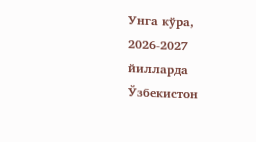Унга кўра, 2026-2027 йилларда Ўзбекистон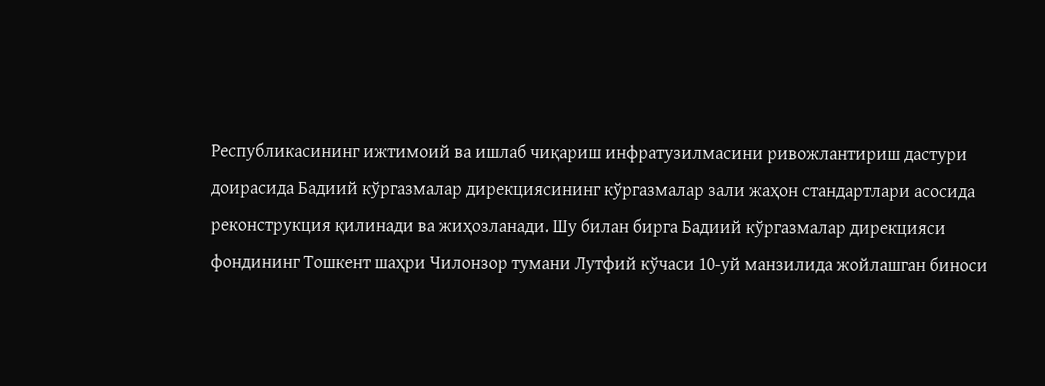Республикасининг ижтимоий ва ишлаб чиқариш инфратузилмасини ривожлантириш дастури доирасида Бадиий кўргазмалар дирекциясининг кўргазмалар зали жаҳон стандартлари асосида реконструкция қилинади ва жиҳозланади. Шу билан бирга Бадиий кўргазмалар дирекцияси фондининг Тошкент шаҳри Чилонзор тумани Лутфий кўчаси 10-уй манзилида жойлашган биноси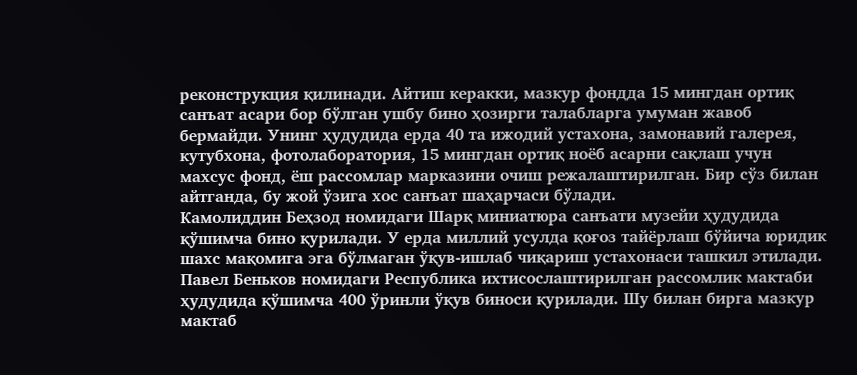реконструкция қилинади. Айтиш керакки, мазкур фондда 15 мингдан ортиқ санъат асари бор бўлган ушбу бино ҳозирги талабларга умуман жавоб бермайди. Унинг ҳудудида ерда 40 та ижодий устахона, замонавий галерея, кутубхона, фотолаборатория, 15 мингдан ортиқ ноёб асарни сақлаш учун махсус фонд, ёш рассомлар марказини очиш режалаштирилган. Бир сўз билан айтганда, бу жой ўзига хос санъат шаҳарчаси бўлади.
Камолиддин Беҳзод номидаги Шарқ миниатюра санъати музейи ҳудудида қўшимча бино қурилади. У ерда миллий усулда қоғоз тайёрлаш бўйича юридик шахс мақомига эга бўлмаган ўқув-ишлаб чиқариш устахонаси ташкил этилади.
Павел Беньков номидаги Республика ихтисослаштирилган рассомлик мактаби ҳудудида қўшимча 400 ўринли ўқув биноси қурилади. Шу билан бирга мазкур мактаб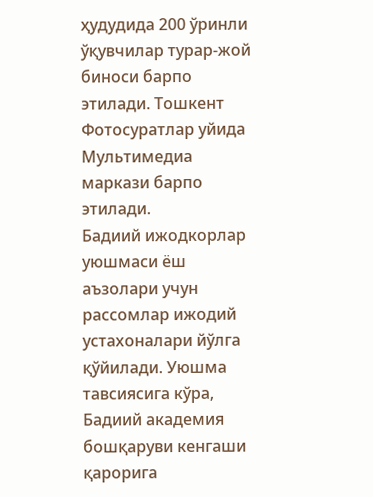ҳудудида 200 ўринли ўқувчилар турар-жой биноси барпо этилади. Тошкент Фотосуратлар уйида Мультимедиа маркази барпо этилади.
Бадиий ижодкорлар уюшмаси ёш аъзолари учун рассомлар ижодий устахоналари йўлга қўйилади. Уюшма тавсиясига кўра, Бадиий академия бошқаруви кенгаши қарорига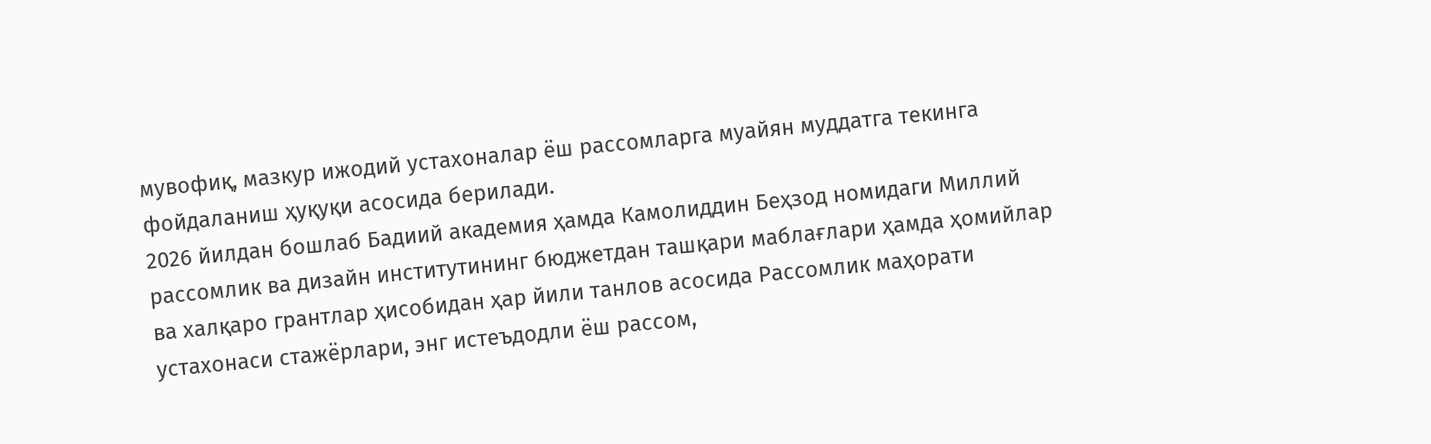мувофиқ, мазкур ижодий устахоналар ёш рассомларга муайян муддатга текинга фойдаланиш ҳуқуқи асосида берилади.
2026 йилдан бошлаб Бадиий академия ҳамда Камолиддин Беҳзод номидаги Миллий рассомлик ва дизайн институтининг бюджетдан ташқари маблағлари ҳамда ҳомийлар ва халқаро грантлар ҳисобидан ҳар йили танлов асосида Рассомлик маҳорати устахонаси стажёрлари, энг истеъдодли ёш рассом,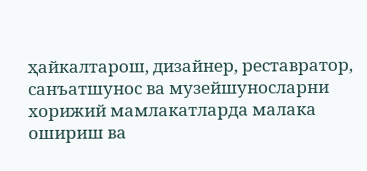ҳайкалтарош, дизайнер, реставратор, санъатшунос ва музейшуносларни хорижий мамлакатларда малака ошириш ва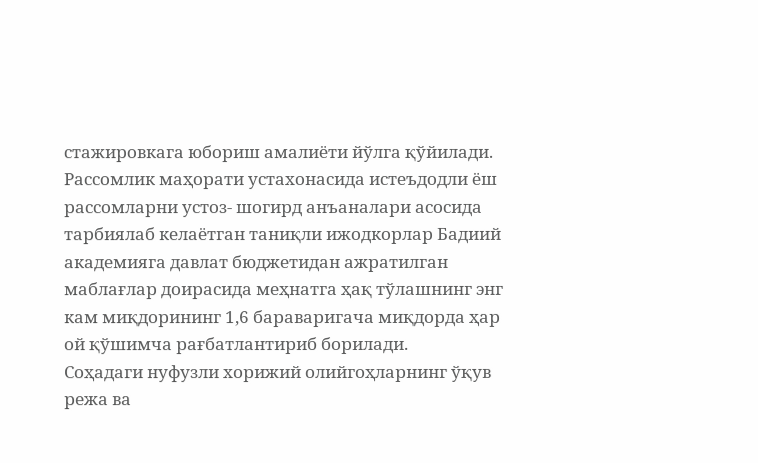стажировкага юбориш амалиёти йўлга қўйилади.
Рассомлик маҳорати устахонасида истеъдодли ёш рассомларни устоз- шогирд анъаналари асосида тарбиялаб келаётган таниқли ижодкорлар Бадиий академияга давлат бюджетидан ажратилган маблағлар доирасида меҳнатга ҳақ тўлашнинг энг кам миқдорининг 1,6 бараваригача миқдорда ҳар ой қўшимча рағбатлантириб борилади.
Соҳадаги нуфузли хорижий олийгоҳларнинг ўқув режа ва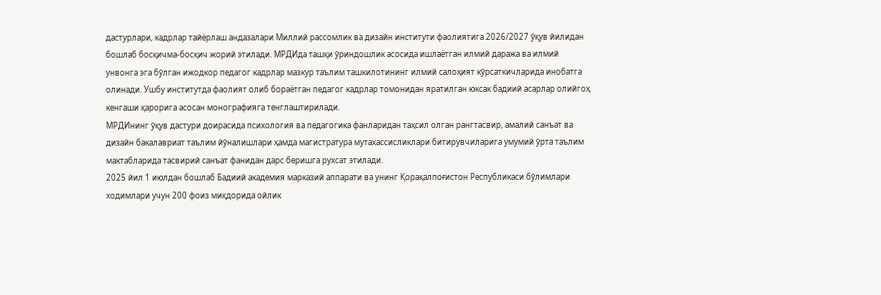дастурлари, кадрлар тайёрлаш андазалари Миллий рассомлик ва дизайн институти фаолиятига 2026/2027 ўқув йилидан бошлаб босқичма-босқич жорий этилади. МРДИда ташқи ўриндошлик асосида ишлаётган илмий даража ва илмий унвонга эга бўлган ижодкор педагог кадрлар мазкур таълим ташкилотининг илмий салоҳият кўрсаткичларида инобатга олинади. Ушбу институтда фаолият олиб бораётган педагог кадрлар томонидан яратилган юксак бадиий асарлар олийгоҳ кенгаши қарорига асосан монографияга тенглаштирилади.
МРДИнинг ўқув дастури доирасида психология ва педагогика фанларидан таҳсил олган рангтасвир, амалий санъат ва дизайн бакалавриат таълим йўналишлари ҳамда магистратура мутахассисликлари битирувчиларига умумий ўрта таълим мактабларида тасвирий санъат фанидан дарс беришга рухсат этилади.
2025 йил 1 июлдан бошлаб Бадиий академия марказий аппарати ва унинг Қорақалпоғистон Республикаси бўлимлари ходимлари учун 200 фоиз миқдорида ойлик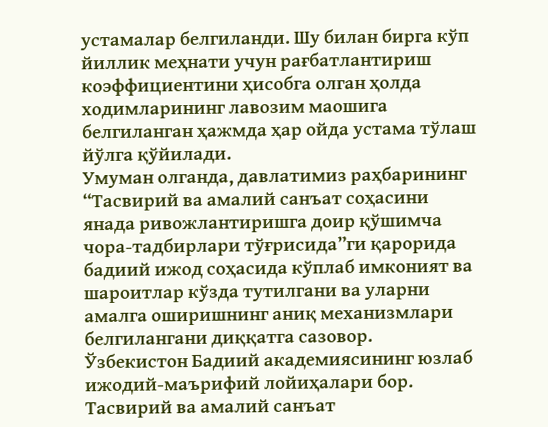устамалар белгиланди. Шу билан бирга кўп йиллик меҳнати учун рағбатлантириш коэффициентини ҳисобга олган ҳолда ходимларининг лавозим маошига белгиланган ҳажмда ҳар ойда устама тўлаш йўлга қўйилади.
Умуман олганда, давлатимиз раҳбарининг “Тасвирий ва амалий санъат соҳасини янада ривожлантиришга доир қўшимча чора-тадбирлари тўғрисида”ги қарорида бадиий ижод соҳасида кўплаб имконият ва шароитлар кўзда тутилгани ва уларни амалга оширишнинг аниқ механизмлари белгилангани диққатга сазовор.
Ўзбекистон Бадиий академиясининг юзлаб ижодий-маърифий лойиҳалари бор. Тасвирий ва амалий санъат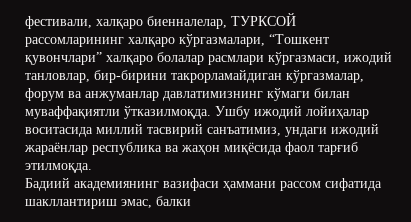фестивали, халқаро биенналелар, ТУРКСОЙ рассомларининг халқаро кўргазмалари, “Тошкент қувончлари” халқаро болалар расмлари кўргазмаси, ижодий танловлар, бир-бирини такрорламайдиган кўргазмалар, форум ва анжуманлар давлатимизнинг кўмаги билан муваффақиятли ўтказилмоқда. Ушбу ижодий лойиҳалар воситасида миллий тасвирий санъатимиз, ундаги ижодий жараёнлар республика ва жаҳон миқёсида фаол тарғиб этилмоқда.
Бадиий академиянинг вазифаси ҳаммани рассом сифатида шакллантириш эмас, балки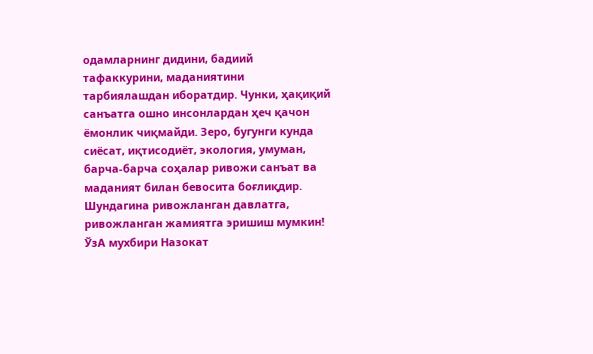одамларнинг дидини, бадиий тафаккурини, маданиятини тарбиялашдан иборатдир. Чунки, ҳақиқий санъатга ошно инсонлардан ҳеч қачон ёмонлик чиқмайди. Зеро, бугунги кунда сиёсат, иқтисодиёт, экология, умуман, барча-барча соҳалар ривожи санъат ва маданият билан бевосита боғлиқдир. Шундагина ривожланган давлатга, ривожланган жамиятга эришиш мумкин!
ЎзА мухбири Назокат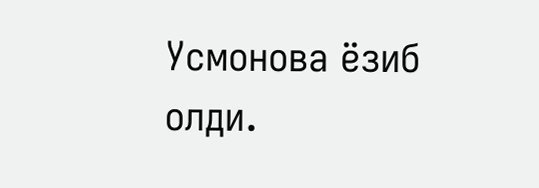Усмонова ёзиб олди.